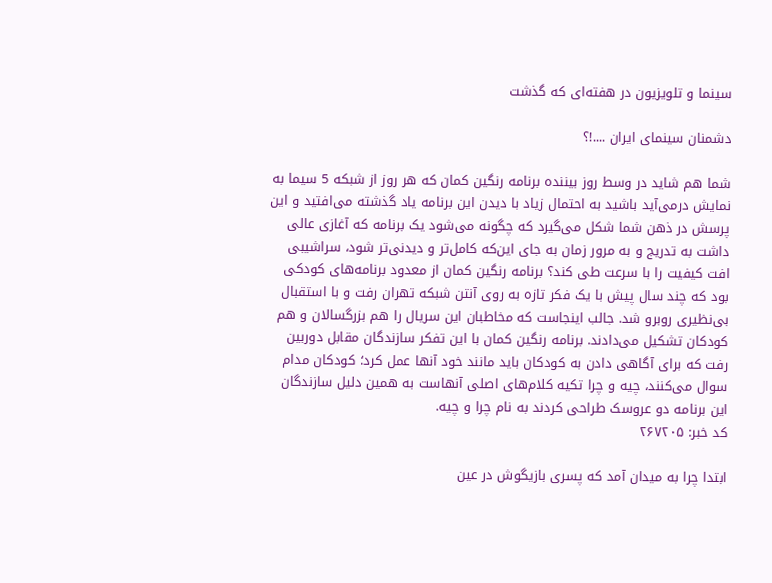سینما و تلویزیون در هفته‌ای که گذشت

دشمنان سینمای ایران ....!؟

شما هم شاید در وسط روز بیننده برنامه رنگین کمان که هر روز از شبکه 5 سیما به نمایش درمی‌آید باشید به احتمال زیاد با دیدن این برنامه یاد گذشته می‌افتید و این پرسش در ذهن شما شکل می‌گیرد که چگونه می‌شود یک برنامه که آغازی عالی داشت به تدریج و به مرور زمان به جای این‌که کامل‌تر و دیدنی‌تر شود، سراشیبی افت کیفیت را با سرعت طی کند؟ برنامه رنگین کمان از معدود برنامه‌های کودکی بود که چند سال پیش با یک فکر تازه به روی آنتن شبکه تهران رفت و با استقبال بی‌نظیری روبرو شد. جالب اینجاست که مخاطبان این سریال را هم بزرگسالان و هم کودکان تشکیل می‌دادند. برنامه رنگین کمان با این تفکر سازندگان مقابل دوربین رفت که برای آگاهی دادن به کودکان باید مانند خود آنها عمل کرد؛ کودکان مدام سوال می‌کنند، چیه و چرا تکیه کلام‌های اصلی آنهاست به همین دلیل سازندگان این برنامه دو عروسک طراحی کردند به نام چرا و چیه.
کد خبر: ۲۶۷۲۰۵

ابتدا چرا به میدان آمد که پسری بازیگوش در عین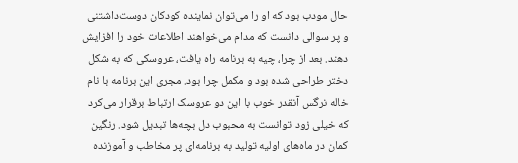حال مودب بود که او را می‌توان نماینده کودکان دوست‌داشتنی و پر سوالی دانست که مدام می‌خواهند اطلاعات خود را افزایش دهند. بعد از چرا، چیه به برنامه راه یافت، عروسکی که به شکل دختر طراحی شده بود و مکمل چرا بود. مجری این برنامه با نام خاله نرگس آنقدر خوب با این دو عروسک ارتباط برقرار می‌کرد که خیلی زود توانست به محبوب دل بچه‌ها تبدیل شود. رنگین کمان در ماه‌های اولیه تولید به برنامه‌ای پر مخاطب و آموزنده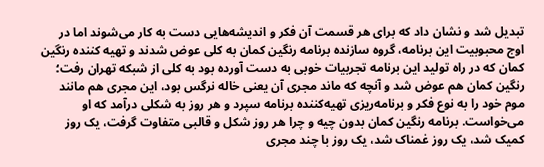تبدیل شد و نشان داد که برای هر قسمت آن فکر و اندیشه‌هایی دست به کار می‌شوند اما در اوج محبوبیت این برنامه، گروه سازنده برنامه رنگین کمان به کلی عوض شدند و تهیه کننده رنگین کمان که در راه تولید این برنامه تجربیات خوبی به دست آورده بود به کلی از شبکه تهران رفت؛ رنگین کمان هم عوض شد و آنچه که ماند مجری آن یعنی خاله نرگس بود، این مجری هم مانند موم خود را به نوع فکر و برنامه‌ریزی تهیه‌کننده برنامه سپرد و هر روز به شکلی درآمد که او می‌خواست. برنامه رنگین کمان بدون چیه و چرا هر روز شکل و قالبی متفاوت گرفت، یک روز کمیک شد، یک روز غمناک شد، یک روز با چند مجری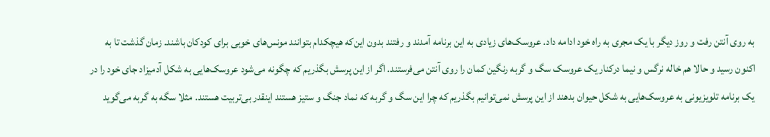به روی آنتن رفت و روز دیگر با یک مجری به راه خود ادامه داد. عروسک‌های زیادی به این برنامه آمدند و رفتند بدون این‌که هیچکدام بتوانند مونس‌های خوبی برای کودکان باشند. زمان گذشت تا به اکنون رسید و حالا هم خاله نرگس و نیما درکنار یک عروسک سگ و گربه رنگین کمان را روی آنتن می‌فرستند. اگر از این پرسش بگذریم که چگونه می‌شود عروسک‌هایی به شکل آدمیزاد جای خود را در یک برنامه تلویزیونی به عروسک‌هایی به شکل حیوان بدهند از این پرسش نمی‌توانیم بگذریم که چرا این سگ و گربه که نماد جنگ و ستیز هستند اینقدر بی‌تربیت هستند. مثلا سگه به گربه می‌گوید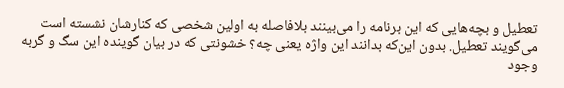تعطیل و بچه‌هایی که این برنامه را می‌بینند بلافاصله به اولین شخصی که کنارشان نشسته است می‌گویند تعطیل. بدون این‌که بدانند این واژه یعنی چه؟ خشونتی که در بیان گوینده این سگ و گربه وجود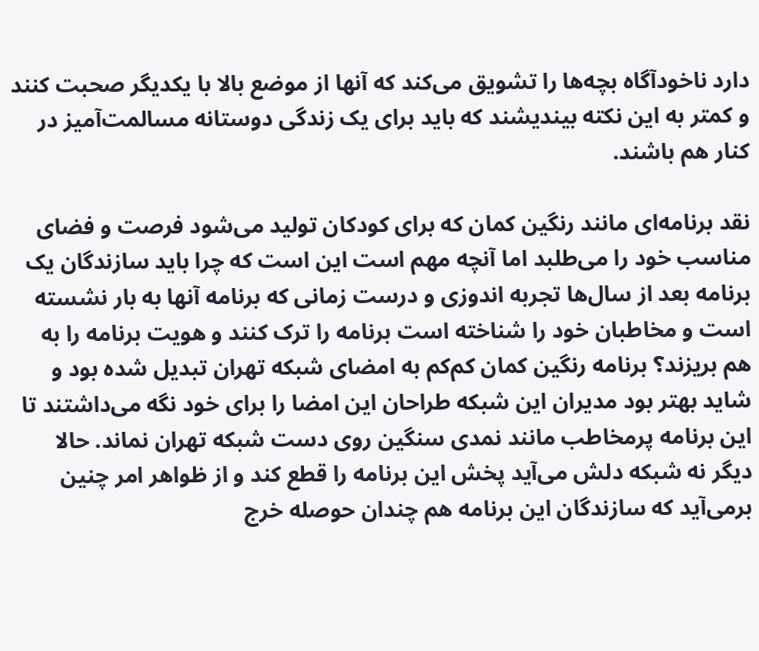دارد ناخودآگاه بچه‌ها را تشویق می‌کند که آنها از موضع بالا با یکدیگر صحبت کنند و کمتر به این نکته بیندیشند که باید برای یک زندگی دوستانه مسالمت‌آمیز در کنار هم باشند.

نقد برنامه‌ای مانند رنگین کمان که برای کودکان تولید می‌شود فرصت و فضای مناسب خود را می‌طلبد اما آنچه مهم است این است که چرا باید سازندگان یک برنامه بعد از سال‌ها تجربه اندوزی و درست زمانی که برنامه آنها به بار نشسته است و مخاطبان خود را شناخته است برنامه را ترک کنند و هویت برنامه را به هم بریزند؟ برنامه رنگین کمان کم‌کم به امضای شبکه تهران تبدیل شده بود و شاید بهتر بود مدیران این شبکه طراحان این امضا را برای خود نگه می‌داشتند تا این برنامه پرمخاطب مانند نمدی سنگین روی دست شبکه تهران نماند. حالا دیگر نه شبکه دلش می‌آید پخش این برنامه را قطع کند و از ظواهر امر چنین برمی‌آید که سازندگان این برنامه هم چندان حوصله خرج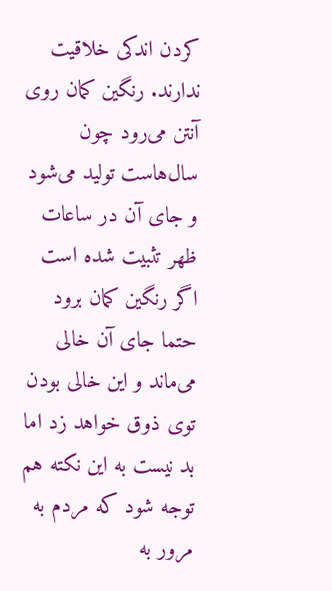کردن اندکی خلاقیت ندارند. رنگین کمان روی آنتن می‌رود چون سال‌هاست تولید می‌شود و جای آن در ساعات ظهر تثبیت شده است اگر رنگین کمان برود حتما جای آن خالی می‌ماند و این خالی بودن توی ذوق خواهد زد اما بد نیست به این نکته هم توجه شود که مردم به مرور به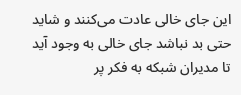این جای خالی عادت می‌کنند و شاید حتی بد نباشد جای خالی به وجود آید تا مدیران شبکه به فکر پر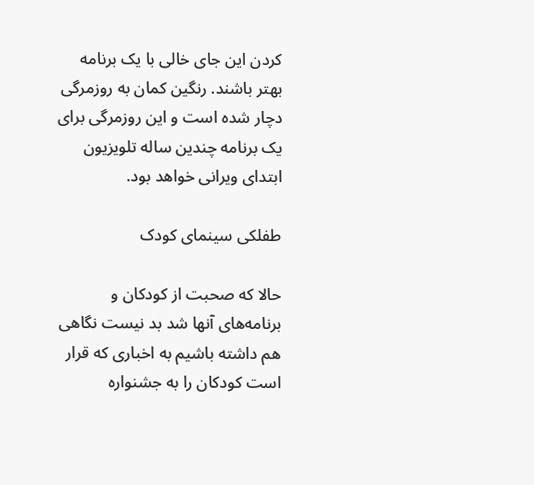کردن این جای خالی با یک برنامه بهتر باشند. رنگین کمان به روزمرگی دچار شده است و این روزمرگی برای یک برنامه چندین ساله تلویزیون ابتدای ویرانی خواهد بود.

طفلکی سینمای کودک

حالا که صحبت از کودکان و برنامه‌های آنها شد بد نیست نگاهی هم داشته باشیم به اخباری که قرار است کودکان را به جشنواره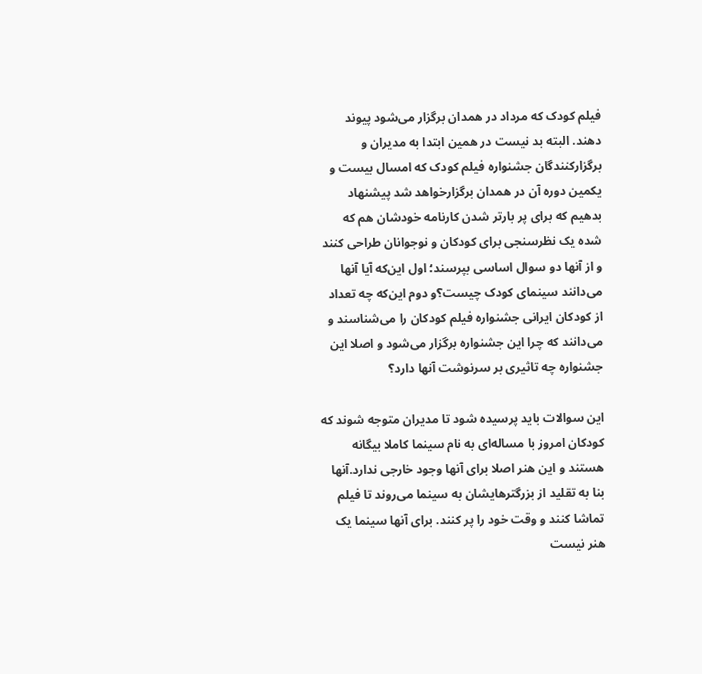فیلم کودک که مرداد در همدان برگزار می‌شود پیوند دهند. البته بد نیست در همین ابتدا به مدیران و برگزارکنندگان جشنواره فیلم کودک که امسال بیست و یکمین دوره آن در همدان برگزارخواهد شد پیشنهاد بدهیم که برای پر بارتر شدن کارنامه خودشان هم که شده یک نظرسنجی برای کودکان و نوجوانان طراحی کنند و از آنها دو سوال اساسی بپرسند؛ اول این‌که آیا آنها می‌دانند سینمای کودک چیست؟و دوم این‌که چه تعداد از کودکان ایرانی جشنواره فیلم کودکان را می‌شناسند و می‌دانند که چرا این جشنواره برگزار می‌شود و اصلا این جشنواره چه تاثیری بر سرنوشت آنها دارد؟

این سوالات باید پرسیده شود تا مدیران متوجه شوند که کودکان امروز با مساله‌ای به نام سینما کاملا بیگانه هستند و این هنر اصلا برای آنها وجود خارجی ندارد.آنها بنا به تقلید از بزرگترهایشان به سینما می‌روند تا فیلم تماشا کنند و وقت خود را پر کنند. برای آنها سینما یک هنر نیست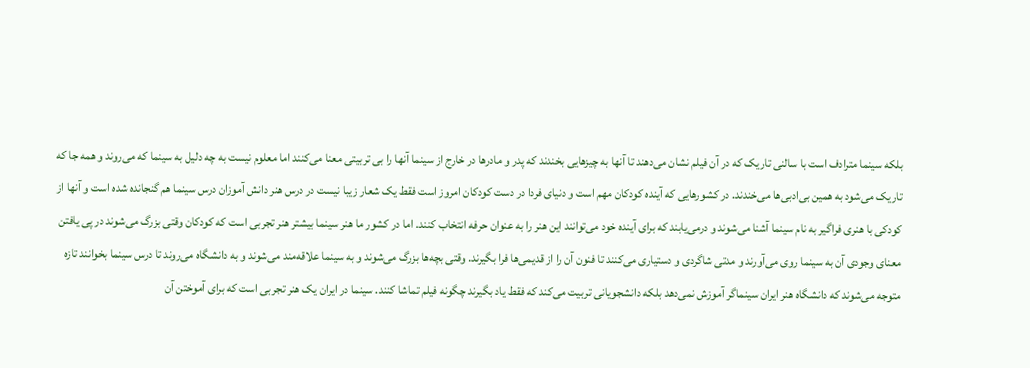بلکه سینما مترادف است با سالنی تاریک که در آن فیلم نشان می‌دهند تا آنها به چیزهایی بخندند که پدر و مادر‌ها در خارج از سینما آنها را بی تربیتی معنا می‌کنند اما معلوم نیست به چه دلیل به سینما که می‌روند و همه جا که تاریک می‌شود به همین بی‌ادبی‌ها می‌خندند. در کشورهایی که آینده کودکان مهم است و دنیای فردا در دست کودکان امروز است فقط یک شعار زیبا نیست در درس هنر دانش آموزان درس سینما هم گنجانده شده است و آنها از کودکی با هنری فراگیر به نام سینما آشنا می‌شوند و درمی‌یابند که برای آینده خود می‌توانند این هنر را به عنوان حرفه انتخاب کنند. اما در کشور ما هنر سینما بیشتر هنر تجربی است که کودکان وقتی بزرگ می‌شوند در پی یافتن معنای وجودی آن به سینما روی می‌آورند و مدتی شاگردی و دستیاری می‌کنند تا فنون آن را از قدیمی‌ها فرا بگیرند. وقتی بچه‌ها بزرگ می‌شوند و به سینما علاقه‌مند می‌شوند و به دانشگاه می‌روند تا درس سینما بخوانند تازه متوجه می‌شوند که دانشگاه هنر ایران سینماگر آموزش نمی‌دهد بلکه دانشجویانی تربیت می‌کند که فقط یاد بگیرند چگونه فیلم تماشا کنند. سینما در ایران یک هنر تجربی است که برای آموختن آن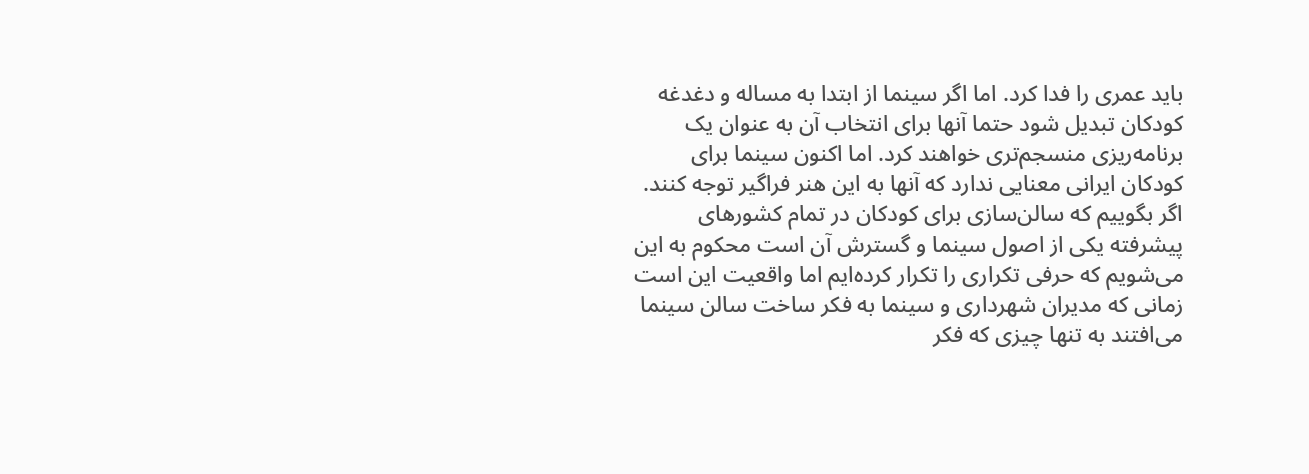باید عمری را فدا کرد. اما اگر سینما از ابتدا به مساله و دغدغه کودکان تبدیل شود حتما آنها برای انتخاب آن به عنوان یک برنامه‌ریزی منسجم‌تری خواهند کرد. اما اکنون سینما برای کودکان ایرانی معنایی ندارد که آنها به این هنر فراگیر توجه کنند. اگر بگوییم که سالن‌سازی برای کودکان در تمام کشورهای پیشرفته یکی از اصول سینما و گسترش آن است محکوم به این می‌شویم که حرفی تکراری را تکرار کرده‌ایم اما واقعیت این است زمانی که مدیران شهرداری و سینما به فکر ساخت سالن سینما می‌افتند به تنها چیزی که فکر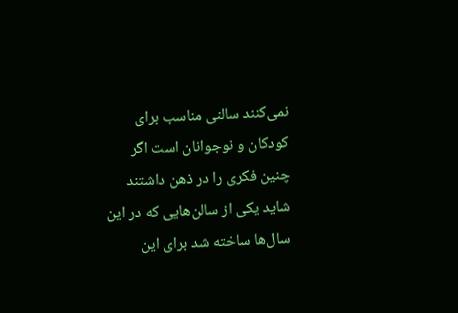نمی‌کنند سالنی مناسب برای کودکان و نوجوانان است اگر چنین فکری را در ذهن داشتند شاید یکی از سالن‌هایی که در این سال‌ها ساخته شد برای این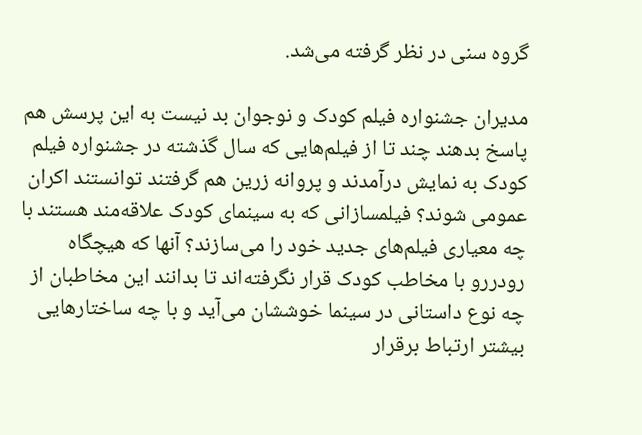گروه سنی در نظر گرفته می‌شد.

مدیران جشنواره فیلم کودک و نوجوان بد نیست به این پرسش هم پاسخ بدهند چند تا از فیلم‌هایی که سال گذشته در جشنواره فیلم کودک به نمایش درآمدند و پروانه زرین هم گرفتند توانستند اکران عمومی شوند؟ فیلمسازانی که به سینمای کودک علاقه‌مند هستند با چه معیاری فیلم‌های جدید خود را می‌سازند؟ آنها که هیچگاه رو‌در‌رو با مخاطب کودک قرار نگرفته‌اند تا بدانند این مخاطبان از چه نوع داستانی در سینما خوششان می‌آید و با چه ساختارهایی بیشتر ارتباط برقرار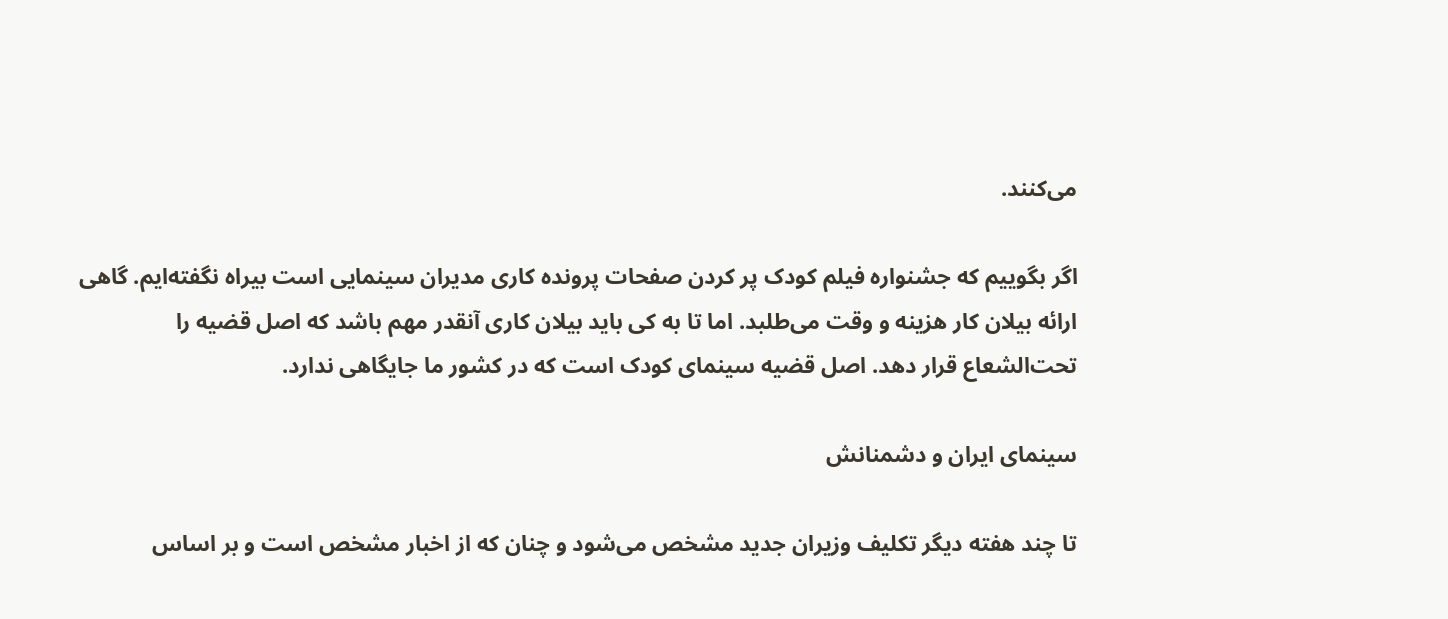می‌کنند.

اگر بگوییم که جشنواره فیلم کودک پر کردن صفحات پرونده کاری مدیران سینمایی است بیراه نگفته‌ایم. گاهی ارائه بیلان کار هزینه و وقت می‌طلبد. اما تا به کی باید بیلان کاری آنقدر مهم باشد که اصل قضیه را تحت‌الشعاع قرار دهد. اصل قضیه سینمای کودک است که در کشور ما جایگاهی ندارد.

سینمای ایران و دشمنانش

تا چند هفته دیگر تکلیف وزیران جدید مشخص می‌شود و چنان که از اخبار مشخص است و بر اساس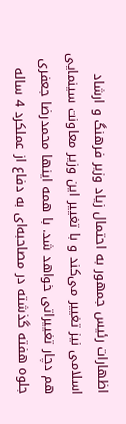اظهارات رئیس جمهور به احتمال زیاد وزیر فرهنگ و ارشاد اسلامی نیز تغییر می‌کند و با تغییر این وزیر معاونت سینمایی هم دچار تغییراتی خواهد شد. با همه اینها محمدرضا جعفری جلوه هفته گذشته در مصاحبه‌ای به دفاع از عملکرد 4 ساله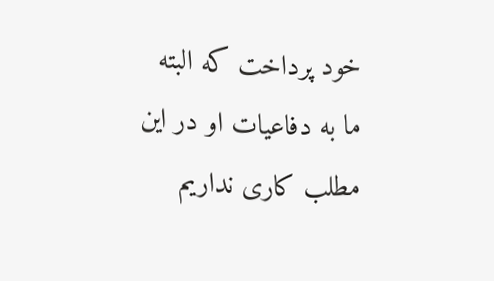خود پرداخت که البته ما به دفاعیات او در این مطلب کاری نداریم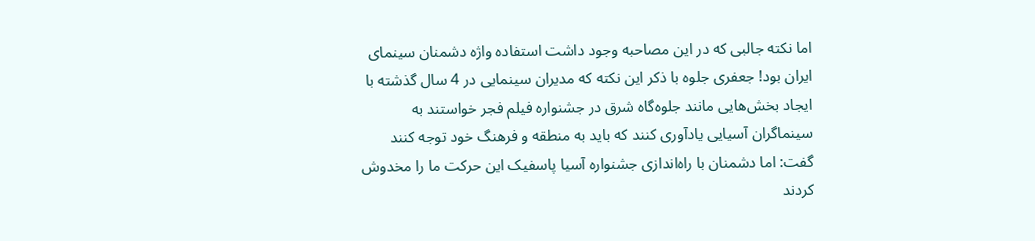اما نکته جالبی که در این مصاحبه وجود داشت استفاده واژه دشمنان سینمای ایران بود! جعفری جلوه با ذکر این نکته که مدیران سینمایی در 4 سال گذشته با ایجاد بخش‌هایی مانند جلوه‌گاه شرق در جشنواره فیلم فجر خواستند به سینماگران آسیایی یادآوری کنند که باید به منطقه و فرهنگ خود توجه کنند گفت: اما دشمنان با راه‌اندازی جشنواره آسیا پاسفیک این حرکت ما را مخدوش کردند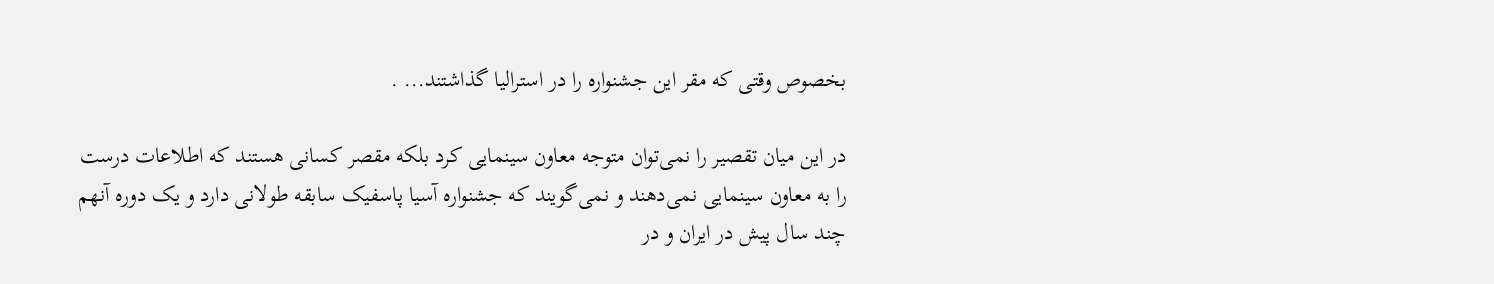بخصوص وقتی که مقر این جشنواره را در استرالیا گذاشتند... .

در این میان تقصیر را نمی‌توان متوجه معاون سینمایی کرد بلکه مقصر کسانی هستند که اطلاعات درست را به معاون سینمایی نمی‌دهند و نمی‌گویند که جشنواره آسیا پاسفیک سابقه طولانی دارد و یک دوره آنهم چند سال پیش در ایران و در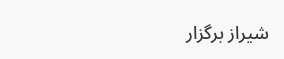شیراز برگزار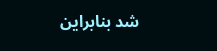شد بنابراین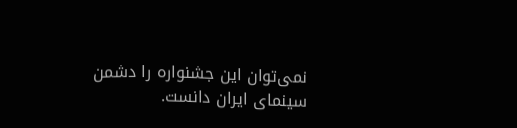نمی‌توان این جشنواره را دشمن سینمای ایران دانست.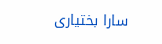سارا بختیاری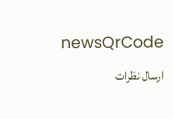newsQrCode
ارسال نظرات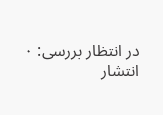در انتظار بررسی: ۰ انتشار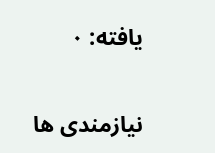یافته: ۰

نیازمندی ها